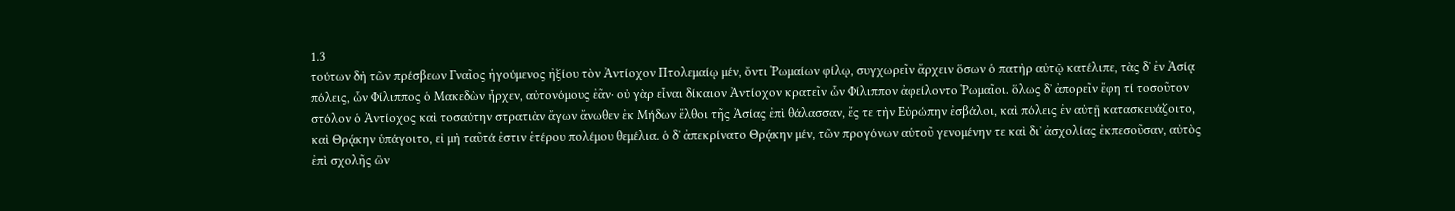1.3
τούτων δὴ τῶν πρέσβεων Γναῖος ἡγούμενος ἠξίου τὸν Ἀντίοχον Πτολεμαίῳ μέν, ὄντι Ῥωμαίων φίλῳ, συγχωρεῖν ἄρχειν ὅσων ὁ πατὴρ αὐτῷ κατέλιπε, τὰς δʼ ἐν Ἀσίᾳ πόλεις, ὧν Φίλιππος ὁ Μακεδὼν ἦρχεν, αὐτονόμους ἐᾶν· οὐ γὰρ εἶναι δίκαιον Ἀντίοχον κρατεῖν ὧν Φίλιππον ἀφείλοντο Ῥωμαῖοι. ὅλως δʼ ἀπορεῖν ἔφη τί τοσοῦτον στόλον ὁ Ἀντίοχος καὶ τοσαύτην στρατιὰν ἄγων ἄνωθεν ἐκ Μήδων ἔλθοι τῆς Ἀσίας ἐπὶ θάλασσαν, ἔς τε τὴν Εὐρώπην ἐσβάλοι, καὶ πόλεις ἐν αὐτῇ κατασκευάζοιτο, καὶ Θρᾴκην ὑπάγοιτο, εἰ μὴ ταῦτά ἐστιν ἑτέρου πολέμου θεμέλια. ὁ δʼ ἀπεκρίνατο Θρᾴκην μέν, τῶν προγόνων αὑτοῦ γενομένην τε καὶ διʼ ἀσχολίας ἐκπεσοῦσαν, αὐτὸς ἐπὶ σχολῆς ὢν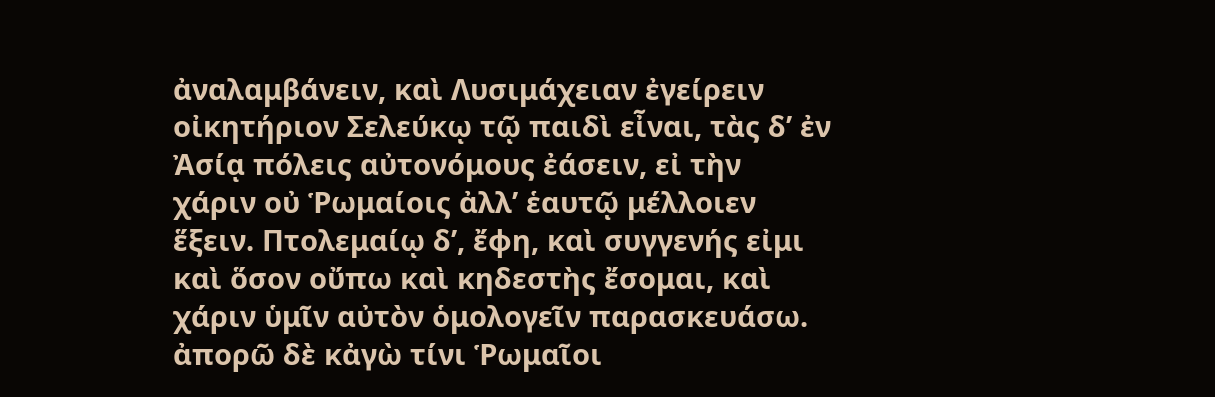ἀναλαμβάνειν, καὶ Λυσιμάχειαν ἐγείρειν οἰκητήριον Σελεύκῳ τῷ παιδὶ εἶναι, τὰς δʼ ἐν Ἀσίᾳ πόλεις αὐτονόμους ἐάσειν, εἰ τὴν χάριν οὐ Ῥωμαίοις ἀλλʼ ἑαυτῷ μέλλοιεν ἕξειν. Πτολεμαίῳ δʼ, ἔφη, καὶ συγγενής εἰμι καὶ ὅσον οὔπω καὶ κηδεστὴς ἔσομαι, καὶ χάριν ὑμῖν αὐτὸν ὁμολογεῖν παρασκευάσω. ἀπορῶ δὲ κἀγὼ τίνι Ῥωμαῖοι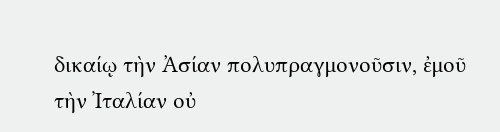δικαίῳ τὴν Ἀσίαν πολυπραγμονοῦσιν, ἐμοῦ τὴν Ἰταλίαν οὐ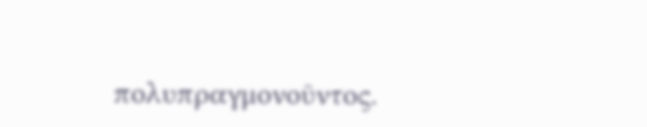πολυπραγμονοῦντος.